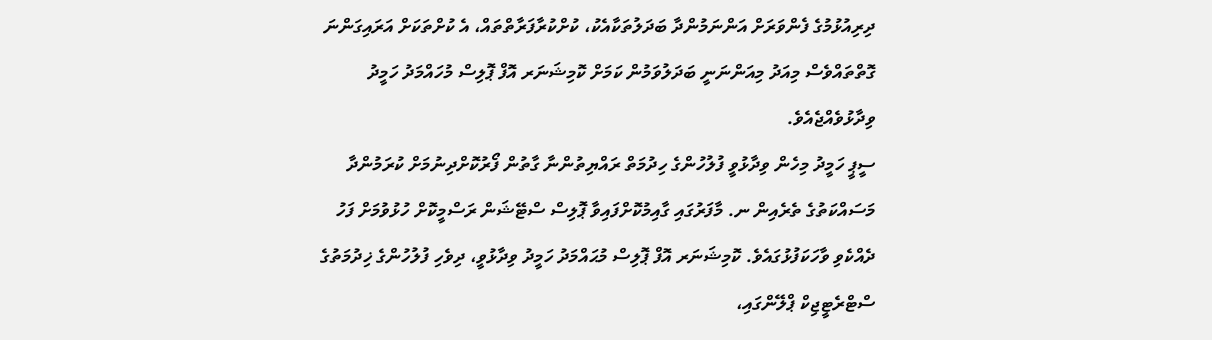ދިރިއުޅުމުގެ ފެންވަރަށް އަންނަމުންދާ ބަދަލުތަކާއެކު، ކުށްކުރާފަރާތްތައް، އެ ކުށްތަކަށް އަރައިގަންނަ ގޮތްތައްވެސް މިއަދު މިއަންނަނީ ބަދަލުވަމުން ކަމަށް ކޮމިޝަނަރ އޮފް ޕޮލިސް މުހައްމަދު ހަމީދު ވިދާޅުވެއްޖެއެވެ.
ސީޕީ ހަމީދު މިހެން ވިދާޅުވީ ފުލުހުންގެ ހިދުމަތް ރައްޔިތުންނާ ގާތުން ފޯރުކޮށްދިނުމަށް ކުރަމުންދާ މަސައްކަތުގެ ތެރެއިން ނ. މާފަރުގައި ގާއިމުކޮށްފައިވާ ޕޮލިސް ސްޓޭޝަން ރަސްމީކޮށް ހުޅުވުމަށް ފަހު ދެއްކެވި ވާހަކަފުޅުގައެވެ. ކޮމިޝަނަރ އޮފް ޕޮލިސް މުޙައްމަދު ހަމީދު ވިދާޅުވީ، ދިވެހި ފުލުހުންގެ ޚިދުމަތުގެ ސްޓްރެޓީޖިކް ޕްލޭންގައި،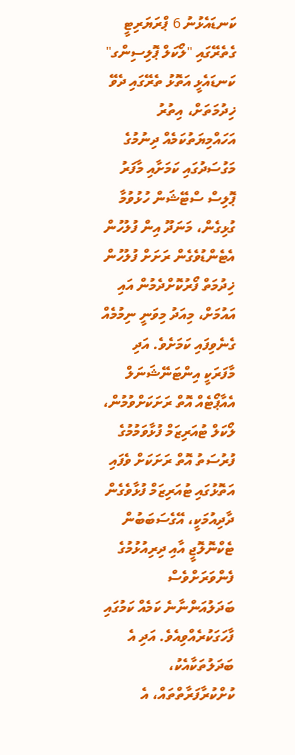ކަނޑައެޅުނު 6 ޕްރަޔަރިޓީ ގެތެރޭގައި "ލޯކަލް ޕޮލިސިންގ" ކަނޑައެޅީ އަތޮޅު ތެރޭގައި ދެވޭ ޚިދުމަތަށް، އިތުރު އަހައްމިޔަތުކަމެއް ދިނުމުގެ މަގުސަދުގައި ކަމަށާއި މާފަރު ޕޮލިސް ސްޓޭޝަން ހުޅުވުމާ ގުޅިގެން، މަނަދޫ އިން ފުލުހުން އެޓެންޑުވެގެން ރަށަށް ފުލުހުން ޚިދުމަތް ފޯރުކޮށްދެމުން އައި އައުމަށް، މިއަދު މިވަނީ ނިމުމެއް ގެނެވިފައި ކަމަށެވެ. އަދި މާފަރަކީ އިންޓަނޭޝަނަލް އެއާޕޯޓެއް އޮތް ރަށަކަށްވުމުން، ލޯކަލް ޓުއަރިޒަމް ފުޅާވަމުމުގެ ފުރުސަތު އޮތް ރަށަކަށް ވެފައި އަތޮޅުގައި ޓުއަރިޒަމް ފުޅާވެގެން ދާދިއުމަކީ، އޭގެސަބަބުން ޓެކްނޮލޮޖީ އާއި ދިރިއުޅުމުގެ ފެންވަރަށްވެސް ބަދަލުއަންނާނެ ކަމެއް ކަމުގައި ފާހަގަކުރެއްވިއެވެ. އަދި އެ ބަދަލުތަކާއެކު، ކުށްކުރާފަރާތްތައް، އެ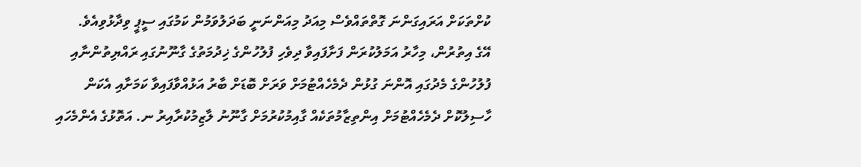ކުށްތަކަށް އަރައިގަންނަ ގޮތްތައްވެސް މިއަދު މިއަންނަނީ ބަދަލުވަމުން ކަމުގައި ސީޕީ ވިދާޅުވިއެވެ.
އޭގެ އިތުރުން، މިހާރު އަމަލުކުރަން ފަށާފައިވާ ދިވެހި ފުލުހުންގެ ޚިދުމަތުގެ ގާނޫނުގައި ރައްޔިތުންނާއި ފުލުހުންގެ މެދުގައި އޮންނަ ގުޅުން ދެމެހެއްޓުމަށް ވަރަށް ބޮޑަށް ބާރު އަޅުއްވާފައިވާ ކަމަށާއި އެކަން ހާސިލުކޮށް ދެމެހެއްޓުމަށް އިންތިޒާމުތަކެއް ގާއިމުކުރުމަށް ގާނޫނު ލާޒިމުކުރާއިރު ނ. އަތޮޅުގެ އެންމެހައި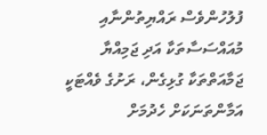ފުލުހުންވެސް ރައްޔިތުންނާއި މުއައްސަސާތަކާ އަދި ޖަމިއްޔާ ޖަމާއަތްތަކާ ގުޅިގެން، ރަށުގެ ވެއްޓަކީ އަމާންތަނަކަށް ހެދުމަށް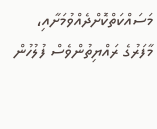މަސައްކަތްކޮށްދެއްވުމަށާއި، މާފަރުގެ ރައްޔިތުންވެސް ފުލުހުން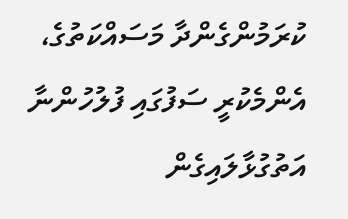ކުރަމުންގެންދާ މަސައްކަތުގެ، އެންމެކުރީ ސަފުގައި ފުލުހުންނާ އަތުގުޅާލައިގެން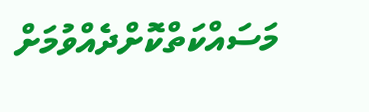މަސައްކަތްކޮށްދެއްވުމަށް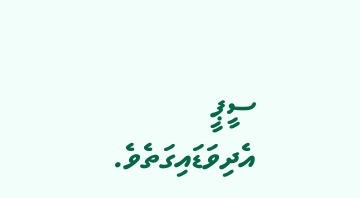ސީޕީ އެދިވަޑައިގަތެވެ.